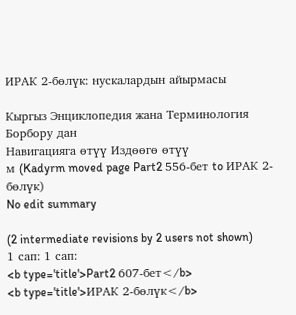ИРАК 2-бөлүк: нускалардын айырмасы

Кыргыз Энциклопедия жана Терминология Борбору дан
Навигацияга өтүү Издөөгө өтүү
м (Kadyrm moved page Part2 556-бет to ИРАК 2-бөлүк)
No edit summary

(2 intermediate revisions by 2 users not shown)
1 сап: 1 сап:
<b type='title'>Part2 607-бет</b>
<b type='title'>ИРАК 2-бөлүк</b>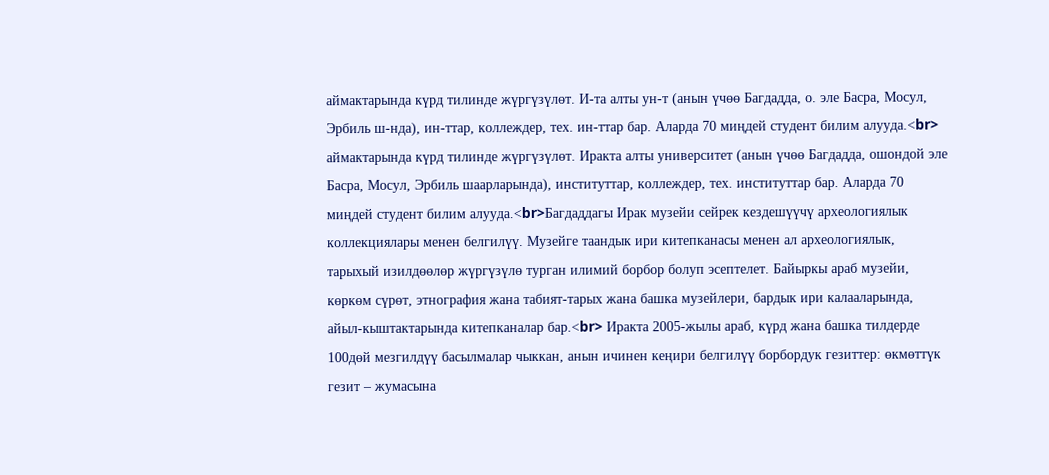аймактарында күрд тилинде жүргүзүлөт. И-та алты ун-т (анын үчөө Багдадда, о. эле Басра, Мосул, Эрбиль ш-нда), ин-ттар, коллеждер, тех. ин-ттар бар. Аларда 70 миңдей студент билим алууда.<br>
аймактарында күрд тилинде жүргүзүлөт. Иракта алты университет (анын үчөө Багдадда, ошондой эле Басра, Мосул, Эрбиль шаарларында), институттар, коллеждер, тех. институттар бар. Аларда 70 миңдей студент билим алууда.<br>Багдаддагы Ирак музейи сейрек кездешүүчү археологиялык коллекциялары менен белгилүү. Музейге таандык ири китепканасы менен ал археологиялык, тарыхый изилдөөлөр жүргүзүлө турган илимий борбор болуп эсептелет. Байыркы араб музейи, көркөм сүрөт, этнография жана табият-тарых жана башка музейлери, бардык ири калааларында, айыл-кыштактарында китепканалар бар.<br> Иракта 2005-жылы араб, күрд жана башка тилдерде 100дөй мезгилдүү басылмалар чыккан, анын ичинен кеңири белгилүү борбордук гезиттер: өкмөттүк гезит – жумасына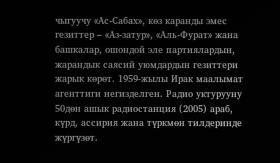чыгуучу «Ас-Сабах», көз каранды эмес гезиттер – «Аз-затур», «Аль-Фурат» жана башкалар, ошондой эле партиялардын, жарандык саясий уюмдардын гезиттери жарык көрөт. 1959-жылы Ирак маалымат агенттиги негизделген. Радио уктурууну 50дөн ашык радиостанция (2005) араб, күрд, ассирия жана түркмөн тилдеринде жүргүзөт.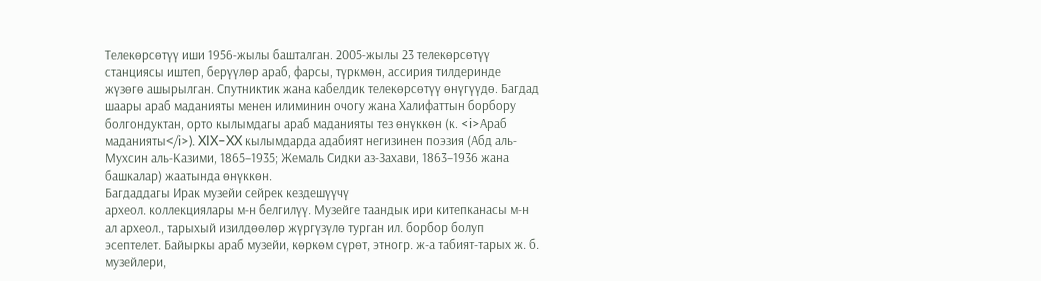Телекөрсөтүү иши 1956-жылы башталган. 2005-жылы 23 телекөрсөтүү станциясы иштеп, берүүлөр араб, фарсы, түркмөн, ассирия тилдеринде жүзөгө ашырылган. Спутниктик жана кабелдик телекөрсөтүү өнүгүүдө. Багдад шаары араб маданияты менен илиминин очогу жана Халифаттын борбору болгондуктан, орто кылымдагы араб маданияты тез өнүккөн (к. <i>Араб маданияты</i>). XIX–XX кылымдарда адабият негизинен поэзия (Абд аль-Мухсин аль-Казими, 1865–1935; Жемаль Сидки аз-Захави, 1863–1936 жана башкалар) жаатында өнүккөн.
Багдаддагы Ирак музейи сейрек кездешүүчү
археол. коллекциялары м-н белгилүү. Музейге таандык ири китепканасы м-н ал археол., тарыхый изилдөөлөр жүргүзүлө турган ил. борбор болуп эсептелет. Байыркы араб музейи, көркөм сүрөт, этногр. ж-а табият-тарых ж. б. музейлери,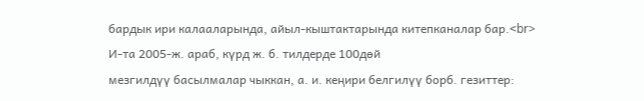бардык ири калааларында, айыл-кыштактарында китепканалар бар.<br>
И-та 2005-ж. араб, күрд ж. б. тилдерде 100дөй
мезгилдүү басылмалар чыккан, а. и. кеңири белгилүү борб. гезиттер: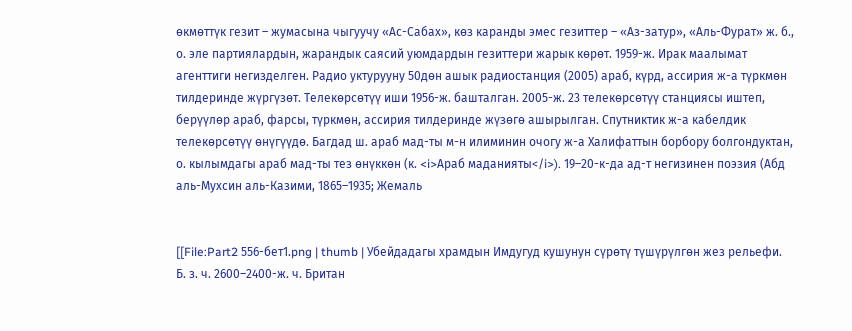өкмөттүк гезит – жумасына чыгуучу «Ас-Сабах», көз каранды эмес гезиттер – «Аз-затур», «Аль-Фурат» ж. б., о. эле партиялардын, жарандык саясий уюмдардын гезиттери жарык көрөт. 1959-ж. Ирак маалымат агенттиги негизделген. Радио уктурууну 50дөн ашык радиостанция (2005) араб, күрд, ассирия ж-а түркмөн тилдеринде жүргүзөт. Телекөрсөтүү иши 1956-ж. башталган. 2005-ж. 23 телекөрсөтүү станциясы иштеп, берүүлөр араб, фарсы, түркмөн, ассирия тилдеринде жүзөгө ашырылган. Спутниктик ж-а кабелдик телекөрсөтүү өнүгүүдө. Багдад ш. араб мад-ты м-н илиминин очогу ж-а Халифаттын борбору болгондуктан, о. кылымдагы араб мад-ты тез өнүккөн (к. <i>Араб маданияты</i>). 19–20-к-да ад-т негизинен поэзия (Абд аль-Мухсин аль-Казими, 1865–1935; Жемаль


[[File:Part2 556-бет1.png | thumb | Убейдадагы храмдын Имдугуд кушунун сүрөтү түшүрүлгөн жез рельефи. Б. з. ч. 2600–2400-ж. ч. Британ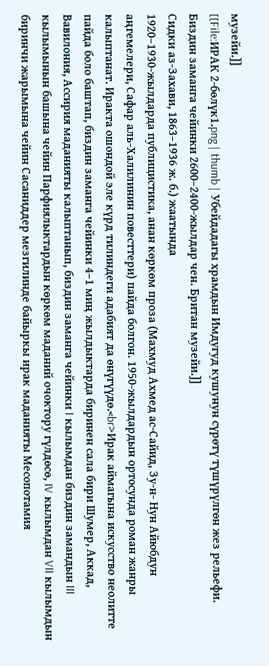музейи.]]
[[File:ИРАК 2-бөлүк1.png | thumb | Убейдадагы храмдын Имдугуд кушунун сүрөтү түшүрүлгөн жез рельефи. Биздин заманга чейинки 2600–2400-жылдар чен. Британ музейи.]]
Сидки аз-Захави, 1863–1936 ж. б.) жаатында
1920–1930-жылдарда публицистика, анан көркөм проза (Махмуд Ахмед ас-Сайид, Зу-н- Нун Айюбдун аңгемелери, Сафар аль-Халилинин повесттери) пайда болгон. 1950-жылдардын ортосунда роман жанры калыптанат. Иракта ошондой эле күрд тилиндеги адабият да өнүгүүдө.<br>Ирак аймагына искусство неолитте пайда боло баштап, биздин заманга чейинки 4–1 миң жылдыктарда биринен сала бири Шумер, Аккад, Вавилония, Ассирия маданияты калыптанып, биздин заманга чейинки I кылымдан биздин замандын III кылымынын башына чейин Парфиялыктардын көркөм маданий очоктору гүлдөсө, IV кылымдан VII кылымдын биринчи жарымына чейин Сасаниддер мезгилинде байыркы ирак маданияты Месопотамия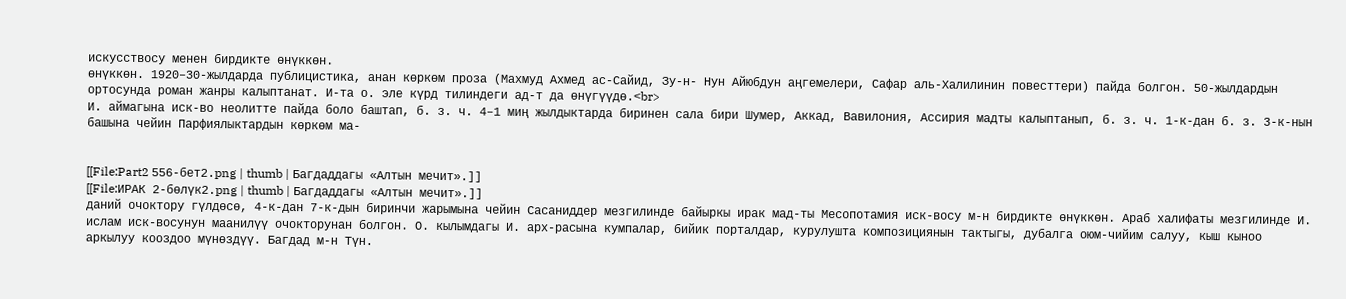искусствосу менен бирдикте өнүккөн.
өнүккөн. 1920–30-жылдарда публицистика, анан көркөм проза (Махмуд Ахмед ас-Сайид, Зу-н- Нун Айюбдун аңгемелери, Сафар аль-Халилинин повесттери) пайда болгон. 50-жылдардын ортосунда роман жанры калыптанат. И-та о. эле күрд тилиндеги ад-т да өнүгүүдө.<br>
И. аймагына иск-во неолитте пайда боло баштап, б. з. ч. 4–1 миң жылдыктарда биринен сала бири Шумер, Аккад, Вавилония, Ассирия мадты калыптанып, б. з. ч. 1-к-дан б. з. 3-к-нын башына чейин Парфиялыктардын көркөм ма-


[[File:Part2 556-бет2.png | thumb | Багдаддагы «Алтын мечит».]]
[[File:ИРАК 2-бөлүк2.png | thumb | Багдаддагы «Алтын мечит».]]
даний очоктору гүлдөсө, 4-к-дан 7-к-дын биринчи жарымына чейин Сасаниддер мезгилинде байыркы ирак мад-ты Месопотамия иск-восу м-н бирдикте өнүккөн. Араб халифаты мезгилинде И. ислам иск-восунун маанилүү очокторунан болгон. О. кылымдагы И. арх-расына кумпалар, бийик порталдар, курулушта композициянын тактыгы, дубалга оюм-чийим салуу, кыш кыноо аркылуу кооздоо мүнөздүү. Багдад м-н Түн.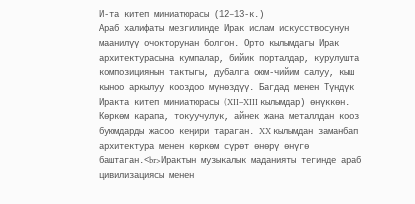И-та китеп миниатюрасы (12–13-к.)
Араб халифаты мезгилинде Ирак ислам искусствосунун маанилүү очокторунан болгон. Орто кылымдагы Ирак архитектурасына кумпалар, бийик порталдар, курулушта композициянын тактыгы, дубалга оюм-чийим салуу, кыш кыноо аркылуу кооздоо мүнөздүү. Багдад менен Түндүк Иракта китеп миниатюрасы (XII–XIII кылымдар) өнүккөн. Көркөм карапа, токуучулук, айнек жана металлдан кооз буюмдарды жасоо кеңири тараган. XX кылымдан заманбап архитектура менен көркөм сүрөт өнөрү өнүгө баштаган.<br>Ирактын музыкалык маданияты тегинде араб цивилизациясы менен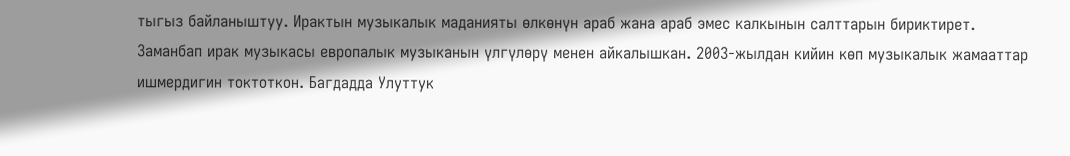тыгыз байланыштуу. Ирактын музыкалык маданияты өлкөнүн араб жана араб эмес калкынын салттарын бириктирет. Заманбап ирак музыкасы европалык музыканын үлгүлөрү менен айкалышкан. 2003-жылдан кийин көп музыкалык жамааттар ишмердигин токтоткон. Багдадда Улуттук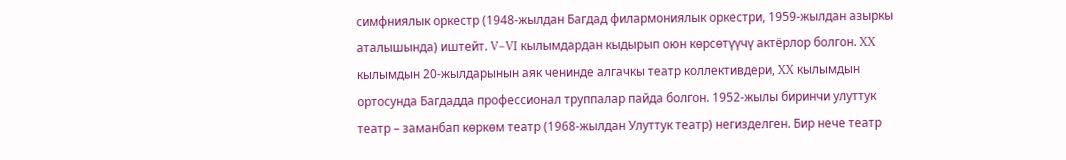симфниялык оркестр (1948-жылдан Багдад филармониялык оркестри, 1959-жылдан азыркы аталышында) иштейт. V–VI кылымдардан кыдырып оюн көрсөтүүчү актёрлор болгон. XX кылымдын 20-жылдарынын аяк ченинде алгачкы театр коллективдери, XX кылымдын ортосунда Багдадда профессионал труппалар пайда болгон. 1952-жылы биринчи улуттук театр – заманбап көркөм театр (1968-жылдан Улуттук театр) негизделген. Бир нече театр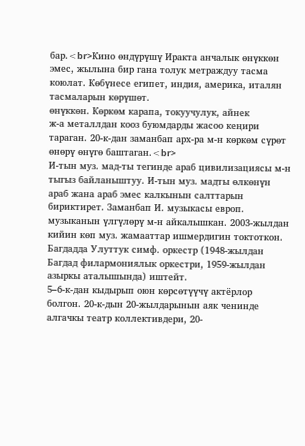бар.<br>Кино өндүрүшү Иракта анчалык өнүккөн эмес, жылына бир гана толук метраждуу тасма коюлат. Көбүнесе египет, индия, америка, италян тасмаларын көрүшөт.
өнүккөн. Көркөм карапа, токуучулук, айнек
ж-а металлдан кооз буюмдарды жасоо кеңири тараган. 20-к-дан заманбап арх-ра м-н көркөм сүрөт өнөрү өнүгө баштаган.<br>
И-тын муз. мад-ты тегинде араб цивилизациясы м-н тыгыз байланыштуу. И-тын муз. мадты өлкөнүн араб жана араб эмес калкынын салттарын бириктирет. Заманбап И. музыкасы европ. музыканын үлгүлөрү м-н айкалышкан. 2003-жылдан кийин көп муз. жамааттар ишмердигин токтоткон. Багдадда Улуттук симф. оркестр (1948-жылдан Багдад филармониялык оркестри, 1959-жылдан азыркы аталышында) иштейт.
5–6-к-дан кыдырып оюн көрсөтүүчү актёрлор
болгон. 20-к-дын 20-жылдарынын аяк ченинде алгачкы театр коллективдери, 20-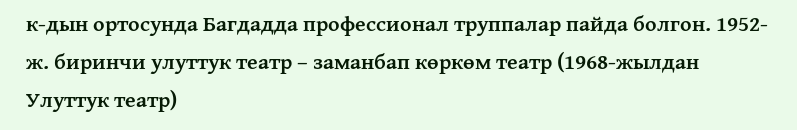к-дын ортосунда Багдадда профессионал труппалар пайда болгон. 1952-ж. биринчи улуттук театр – заманбап көркөм театр (1968-жылдан Улуттук театр)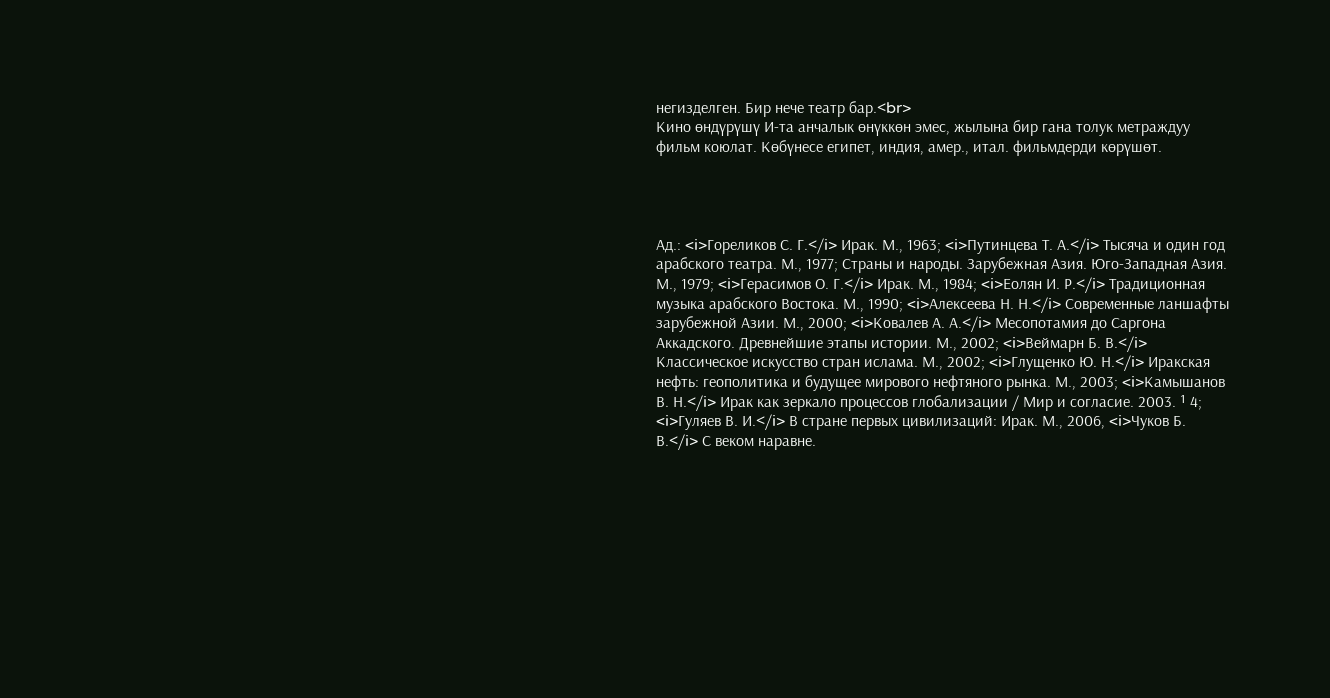негизделген. Бир нече театр бар.<br>
Кино өндүрүшү И-та анчалык өнүккөн эмес, жылына бир гана толук метраждуу фильм коюлат. Көбүнесе египет, индия, амер., итал. фильмдерди көрүшөт.




Ад.: <i>Гореликов С. Г.</i> Ирак. М., 1963; <i>Путинцева Т. А.</i> Тысяча и один год арабского театра. М., 1977; Страны и народы. Зарубежная Азия. Юго-Западная Азия. М., 1979; <i>Герасимов О. Г.</i> Ирак. М., 1984; <i>Еолян И. Р.</i> Традиционная музыка арабского Востока. М., 1990; <i>Алексеева Н. Н.</i> Современные ланшафты зарубежной Азии. М., 2000; <i>Ковалев А. А.</i> Месопотамия до Саргона Аккадского. Древнейшие этапы истории. М., 2002; <i>Веймарн Б. В.</i> Классическое искусство стран ислама. М., 2002; <i>Глущенко Ю. Н.</i> Иракская нефть: геополитика и будущее мирового нефтяного рынка. М., 2003; <i>Камышанов В. Н.</i> Ирак как зеркало процессов глобализации / Мир и согласие. 2003. ¹ 4; <i>Гуляев В. И.</i> В стране первых цивилизаций: Ирак. М., 2006, <i>Чуков Б. В.</i> С веком наравне.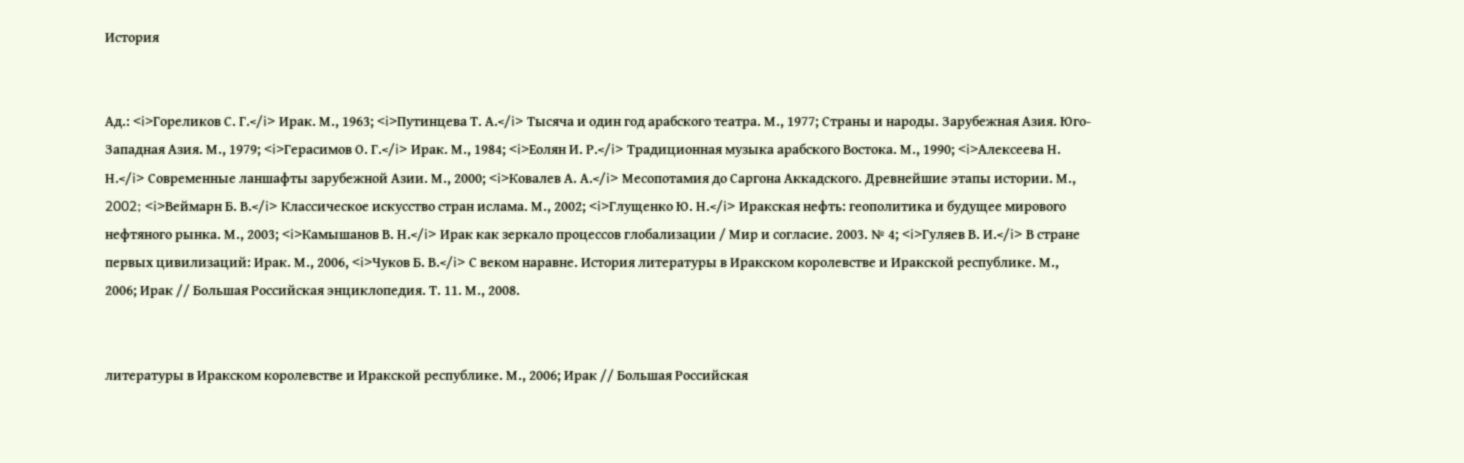История


Ад.: <i>Гореликов С. Г.</i> Ирак. М., 1963; <i>Путинцева Т. А.</i> Тысяча и один год арабского театра. М., 1977; Страны и народы. Зарубежная Азия. Юго-Западная Азия. М., 1979; <i>Герасимов О. Г.</i> Ирак. М., 1984; <i>Еолян И. Р.</i> Традиционная музыка арабского Востока. М., 1990; <i>Алексеева Н. Н.</i> Современные ланшафты зарубежной Азии. М., 2000; <i>Ковалев А. А.</i> Месопотамия до Саргона Аккадского. Древнейшие этапы истории. М., 2002; <i>Веймарн Б. В.</i> Классическое искусство стран ислама. М., 2002; <i>Глущенко Ю. Н.</i> Иракская нефть: геополитика и будущее мирового нефтяного рынка. М., 2003; <i>Камышанов В. Н.</i> Ирак как зеркало процессов глобализации / Мир и согласие. 2003. № 4; <i>Гуляев В. И.</i> В стране первых цивилизаций: Ирак. М., 2006, <i>Чуков Б. В.</i> С веком наравне. История литературы в Иракском королевстве и Иракской республике. М., 2006; Ирак // Большая Российская энциклопедия. Т. 11. М., 2008.


литературы в Иракском королевстве и Иракской республике. М., 2006; Ирак // Большая Российская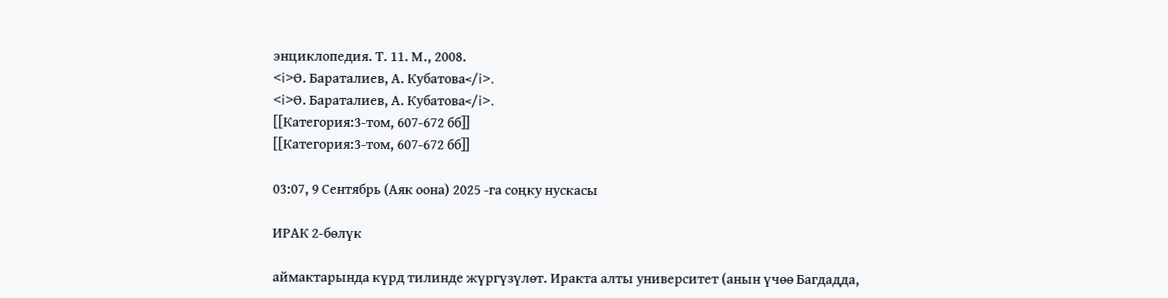энциклопедия. Т. 11. М., 2008.
<i>Ө. Бараталиев, А. Кубатова</i>.
<i>Ө. Бараталиев, А. Кубатова</i>.
[[Категория:3-том, 607-672 бб]]
[[Категория:3-том, 607-672 бб]]

03:07, 9 Сентябрь (Аяк оона) 2025 -га соңку нускасы

ИРАК 2-бөлүк

аймактарында күрд тилинде жүргүзүлөт. Иракта алты университет (анын үчөө Багдадда,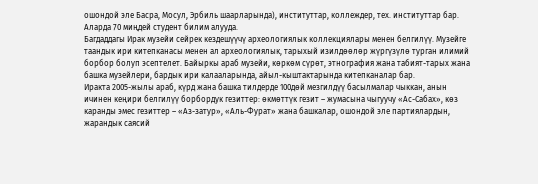ошондой эле Басра, Мосул, Эрбиль шаарларында), институттар, коллеждер, тех. институттар бар. Аларда 70 миңдей студент билим алууда.
Багдаддагы Ирак музейи сейрек кездешүүчү археологиялык коллекциялары менен белгилүү. Музейге таандык ири китепканасы менен ал археологиялык, тарыхый изилдөөлөр жүргүзүлө турган илимий борбор болуп эсептелет. Байыркы араб музейи, көркөм сүрөт, этнография жана табият-тарых жана башка музейлери, бардык ири калааларында, айыл-кыштактарында китепканалар бар.
Иракта 2005-жылы араб, күрд жана башка тилдерде 100дөй мезгилдүү басылмалар чыккан, анын ичинен кеңири белгилүү борбордук гезиттер: өкмөттүк гезит – жумасына чыгуучу «Ас-Сабах», көз каранды эмес гезиттер – «Аз-затур», «Аль-Фурат» жана башкалар, ошондой эле партиялардын, жарандык саясий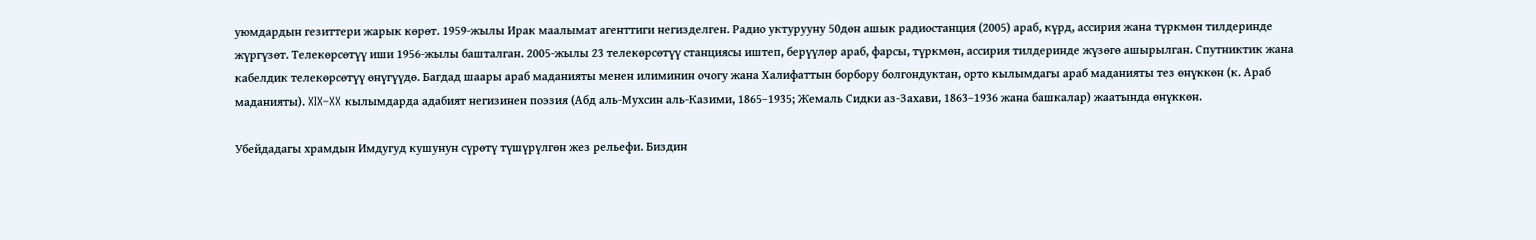уюмдардын гезиттери жарык көрөт. 1959-жылы Ирак маалымат агенттиги негизделген. Радио уктурууну 50дөн ашык радиостанция (2005) араб, күрд, ассирия жана түркмөн тилдеринде жүргүзөт. Телекөрсөтүү иши 1956-жылы башталган. 2005-жылы 23 телекөрсөтүү станциясы иштеп, берүүлөр араб, фарсы, түркмөн, ассирия тилдеринде жүзөгө ашырылган. Спутниктик жана кабелдик телекөрсөтүү өнүгүүдө. Багдад шаары араб маданияты менен илиминин очогу жана Халифаттын борбору болгондуктан, орто кылымдагы араб маданияты тез өнүккөн (к. Араб маданияты). XIX–XX кылымдарда адабият негизинен поэзия (Абд аль-Мухсин аль-Казими, 1865–1935; Жемаль Сидки аз-Захави, 1863–1936 жана башкалар) жаатында өнүккөн.

Убейдадагы храмдын Имдугуд кушунун сүрөтү түшүрүлгөн жез рельефи. Биздин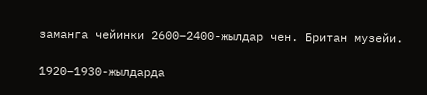заманга чейинки 2600–2400-жылдар чен. Британ музейи.

1920–1930-жылдарда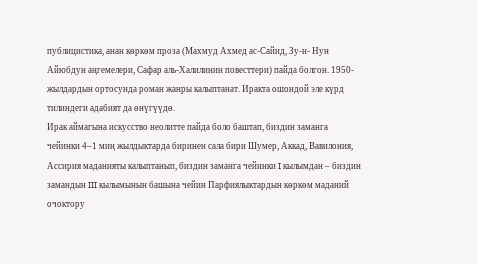публицистика, анан көркөм проза (Махмуд Ахмед ас-Сайид, Зу-н- Нун Айюбдун аңгемелери, Сафар аль-Халилинин повесттери) пайда болгон. 1950-жылдардын ортосунда роман жанры калыптанат. Иракта ошондой эле күрд тилиндеги адабият да өнүгүүдө.
Ирак аймагына искусство неолитте пайда боло баштап, биздин заманга чейинки 4–1 миң жылдыктарда биринен сала бири Шумер, Аккад, Вавилония, Ассирия маданияты калыптанып, биздин заманга чейинки I кылымдан – биздин замандын III кылымынын башына чейин Парфиялыктардын көркөм маданий очоктору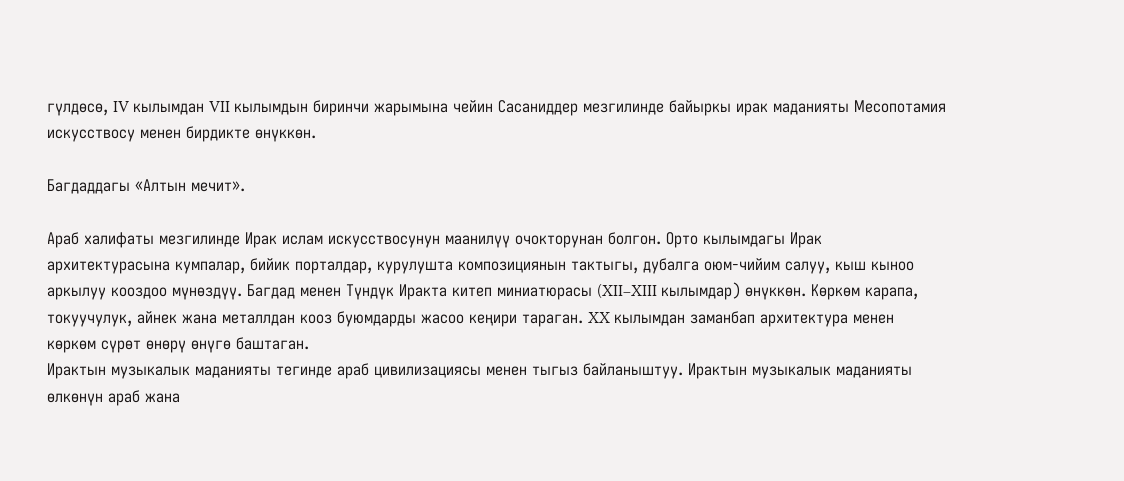гүлдөсө, IV кылымдан VII кылымдын биринчи жарымына чейин Сасаниддер мезгилинде байыркы ирак маданияты Месопотамия искусствосу менен бирдикте өнүккөн.

Багдаддагы «Алтын мечит».

Араб халифаты мезгилинде Ирак ислам искусствосунун маанилүү очокторунан болгон. Орто кылымдагы Ирак архитектурасына кумпалар, бийик порталдар, курулушта композициянын тактыгы, дубалга оюм-чийим салуу, кыш кыноо аркылуу кооздоо мүнөздүү. Багдад менен Түндүк Иракта китеп миниатюрасы (XII–XIII кылымдар) өнүккөн. Көркөм карапа, токуучулук, айнек жана металлдан кооз буюмдарды жасоо кеңири тараган. XX кылымдан заманбап архитектура менен көркөм сүрөт өнөрү өнүгө баштаган.
Ирактын музыкалык маданияты тегинде араб цивилизациясы менен тыгыз байланыштуу. Ирактын музыкалык маданияты өлкөнүн араб жана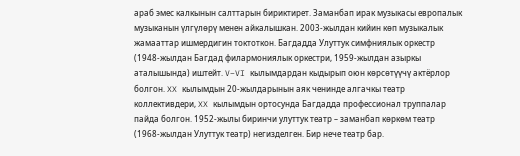араб эмес калкынын салттарын бириктирет. Заманбап ирак музыкасы европалык музыканын үлгүлөрү менен айкалышкан. 2003-жылдан кийин көп музыкалык жамааттар ишмердигин токтоткон. Багдадда Улуттук симфниялык оркестр (1948-жылдан Багдад филармониялык оркестри, 1959-жылдан азыркы аталышында) иштейт. V–VI кылымдардан кыдырып оюн көрсөтүүчү актёрлор болгон. XX кылымдын 20-жылдарынын аяк ченинде алгачкы театр коллективдери, XX кылымдын ортосунда Багдадда профессионал труппалар пайда болгон. 1952-жылы биринчи улуттук театр – заманбап көркөм театр (1968-жылдан Улуттук театр) негизделген. Бир нече театр бар.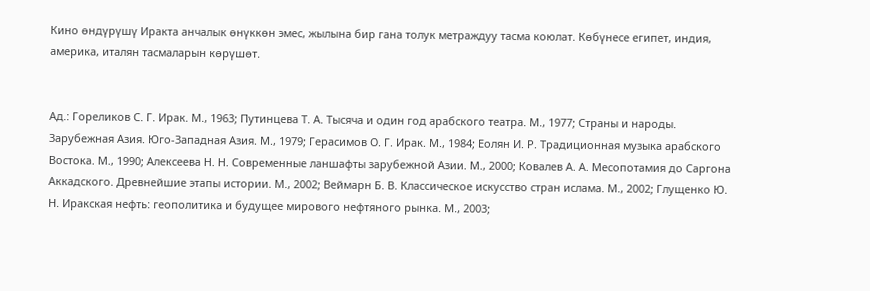Кино өндүрүшү Иракта анчалык өнүккөн эмес, жылына бир гана толук метраждуу тасма коюлат. Көбүнесе египет, индия, америка, италян тасмаларын көрүшөт.


Ад.: Гореликов С. Г. Ирак. М., 1963; Путинцева Т. А. Тысяча и один год арабского театра. М., 1977; Страны и народы. Зарубежная Азия. Юго-Западная Азия. М., 1979; Герасимов О. Г. Ирак. М., 1984; Еолян И. Р. Традиционная музыка арабского Востока. М., 1990; Алексеева Н. Н. Современные ланшафты зарубежной Азии. М., 2000; Ковалев А. А. Месопотамия до Саргона Аккадского. Древнейшие этапы истории. М., 2002; Веймарн Б. В. Классическое искусство стран ислама. М., 2002; Глущенко Ю. Н. Иракская нефть: геополитика и будущее мирового нефтяного рынка. М., 2003;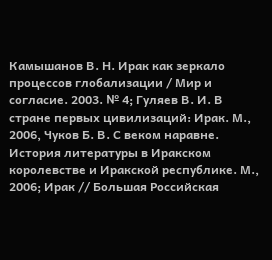Камышанов В. Н. Ирак как зеркало процессов глобализации / Мир и согласие. 2003. № 4; Гуляев В. И. В стране первых цивилизаций: Ирак. М., 2006, Чуков Б. В. С веком наравне. История литературы в Иракском королевстве и Иракской республике. М., 2006; Ирак // Большая Российская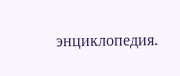энциклопедия.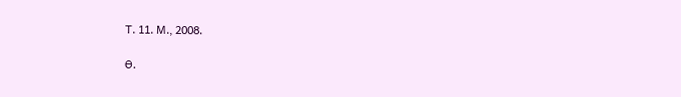Т. 11. М., 2008.

Ө.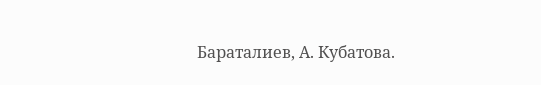Бараталиев, А. Кубатова.